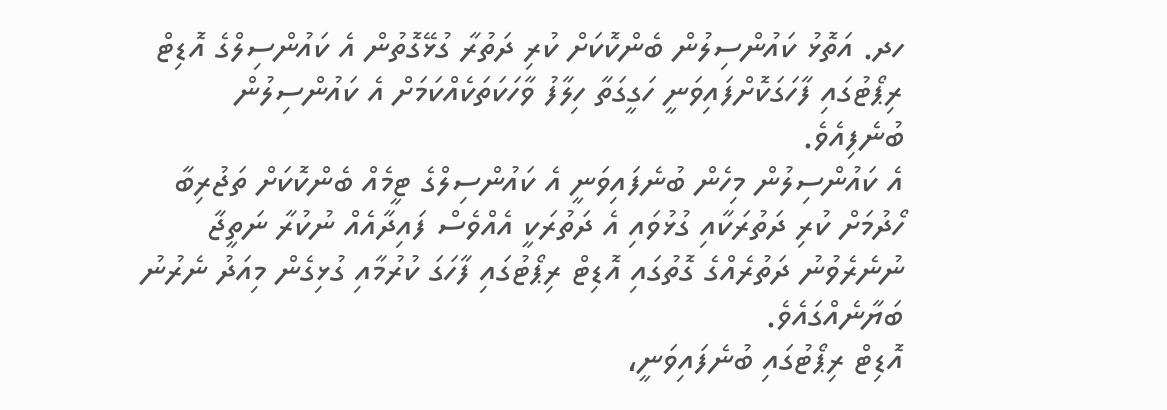ހދ. އަތޮޅު ކައުންސިލުން ބެންކޮކަށް ކުރި ދަތުރާ ގުޅޭގޮތުން އެ ކައުންސިލްގެ އޮޑިޓް ރިޕޯޓުގައި ފާހަގަކޮށްފައިވަނީ ހަގީގަތާ ހިލާފު ވާހަކަތަކެއްކަމަށް އެ ކައުންސިލުން ބުނެފިއެވެ.
އެ ކައުންސިލުން މިހެން ބުނެފައިވަނީ އެ ކައުންސިލްގެ ޓީމެއް ބެންކޮކަށް ތަޖުރިބާ ހޯދުމަށް ކުރި ދަތުރަކާއި ގުޅުވައި އެ ދަތުރަކީ އެއްވެސް ފައިދާއެއް ނުކުރާ ނަތީޖާ ނުނެރެވުނު ދަތުރެއްގެ ގޮތުގައި އޮޑިޓް ރިޕޯޓުގައި ފާހަގަ ކުރުމާއި ގުޅިގެން މިއަދު ނެރުނު ބަޔާނެއްގައެވެ.
އޮޑިޓް ރިޕޯޓުގައި ބުނެފައިވަނީ،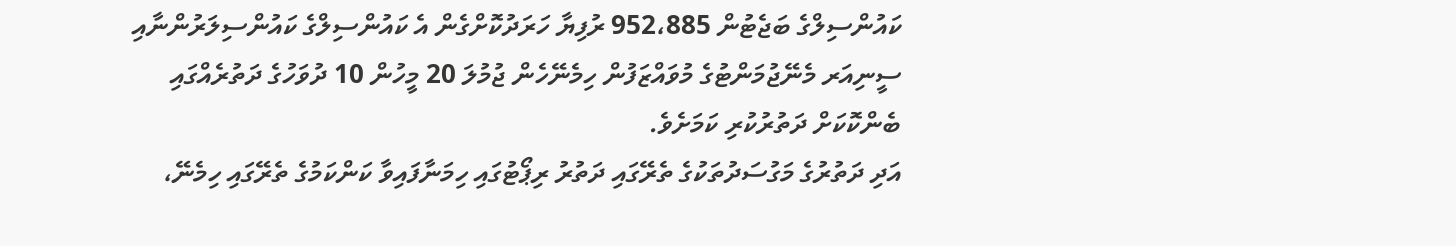ކައުންސިލްގެ ބަޖެޓުން 952،885 ރުފިޔާ ހަރަދުކޮށްގެން އެ ކައުންސިލްގެ ކައުންސިލަރުންނާއި ސީނިއަރ މެނޭޖުމަންޓުގެ މުވައްޒަފުން ހިމެނޭހެން ޖުމުލަ 20 މީހުން 10 ދުވަހުގެ ދަތުރެއްގައި ބެންކޮކަށް ދަތުރުކުރި ކަމަށެވެ.
އަދި ދަތުރުގެ މަގުސަދުތަކުގެ ތެރޭގައި ދަތުރު ރިޕޯޓުގައި ހިމަނާފައިވާ ކަންކަމުގެ ތެރޭގައި ހިމެނޭ،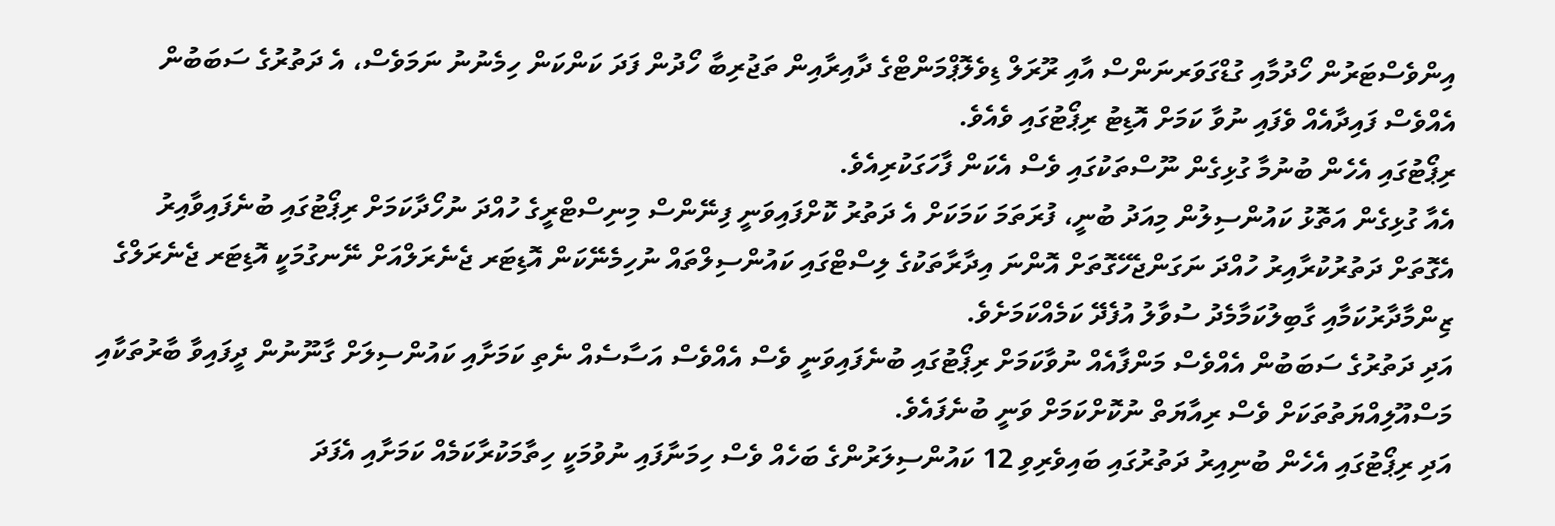އިންވެސްޓަރުން ހޯދުމާއި ގުޑްގަވަރނަންސް އާއި ރޫރަލް ޑިވެލޮޕްމަންޓްގެ ދާއިރާއިން ތަޖުރިބާ ހޯދުން ފަދަ ކަންކަން ހިމެނުނު ނަމަވެސް، އެ ދަތުރުގެ ސަބަބުން އެއްވެސް ފައިދާއެއް ވެފައި ނުވާ ކަމަށް އޮޑިޓު ރިޕޯޓުގައި ވެއެވެ.
ރިޕޯޓުގައި އެހެން ބުނުމާ ގުޅިގެން ނޫސްތަކުގައި ވެސް އެކަން ފާހަގަކުރިއެވެ.
އެއާ ގުޅިގެން އަތޮޅު ކައުންސިލުން މިއަދު ބުނީ، ފުރަތަމަ ކަމަކަށް އެ ދަތުރު ކޮށްފައިވަނީ ފިނޭންސް މިނިސްޓްރީގެ ހުއްދަ ނުހޯދާކަމަށް ރިޕޯޓުގައި ބުނެފައިވާއިރު އެގޮތަށް ދަތުރުކުރާއިރު ހުއްދަ ނަގަންޖެހޭގޮތަށް އޮންނަ އިދާރާތަކުގެ ލިސްޓްގައި ކައުންސިލްތައް ނުހިމެނޭކަން އޮޑިޓަރ ޖެނެރަލްއަށް ނޭނގުމަކީ އޮޑިޓަރ ޖެނެރަލްގެ ޒިންމާދާރުކަމާއި ގާބިލުކަމާމެދު ސުވާލު އުފެދޭ ކަމެއްކަމަށެވެ.
އަދި ދަތުރުގެ ސަބަބުން އެއްވެސް މަންފާއެއް ނުވާކަމަށް ރިޕޯޓުގައި ބުނެފައިވަނީ ވެސް އެއްވެސް އަސާސެއް ނެތި ކަމަށާއި ކައުންސިލަށް ގާނޫނުން ދީފައިވާ ބާރުތަކާއި މަސްއޫލިއްޔަތުތަކަށް ވެސް ރިއާޔަތް ނުކޮށްކަމަށް ވަނީ ބުނެފައެވެ.
އަދި ރިޕޯޓުގައި އެހެން ބުނިއިރު ދަތުރުގައި ބައިވެރިވި 12 ކައުންސިލަރުންގެ ބަހެއް ވެސް ހިމަނާފައި ނުވުމަކީ ހިތާމަކުރާކަމެއް ކަމަށާއި އެފަދަ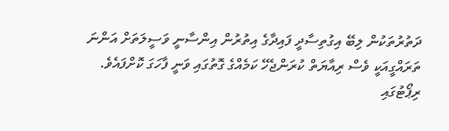ދަތުރުތަކުން ލިބޭ އިގުތިސާދީ ފައިދާގެ އިތުރުން އިންސާނީ ވަސީލަތަށް އަންނަ ތަރައްގީއަކީ ވެސް ރިއާޔަތް ކުރަންޖެހޭ ކަމެއްގެ ގޮތުގައި ވަނީ ފާހަގަ ކޮށްފައެވެ.
ރިޕޯޓުގައި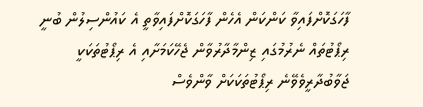ފާހަގަކޮށްފައިވާ ކަންކަން އެހެން ފާހަގަކޮށްފައިވާތީ އެ ކައުންސިލުން ބުނީ ރިޕޯޓުތައް ނެރުމުގައި ޒިންމާދާރުވާން ޖެހޭކަމަށާއި އެ ރިޕޯޓުތަކަކީ ޖަވާބުދާރީވެވޭނެ ރިޕޯޓުތަކަކަށް ވާންވެސް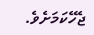ޖެހޭކަމަށެވެ.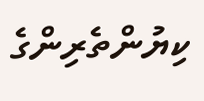ކިޔުންތެރިންގެ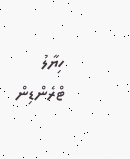ހިޔާލު
ޓްރެންޑިން